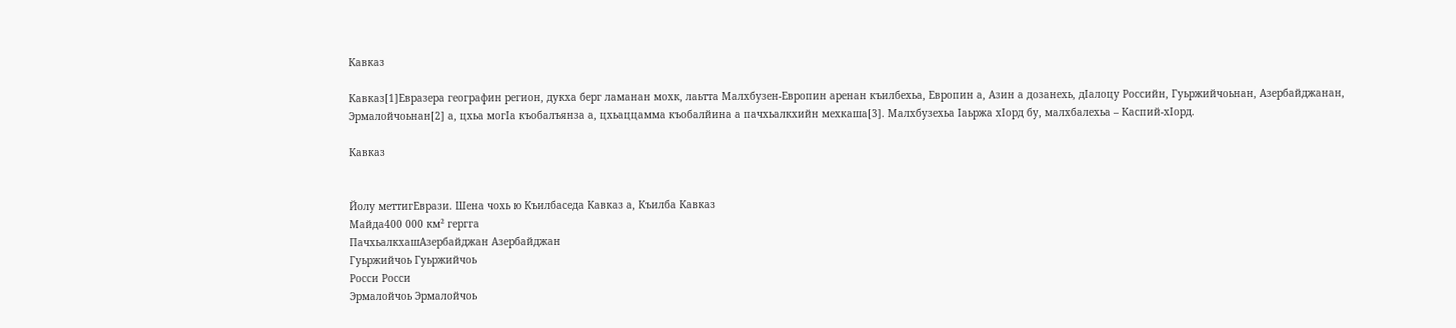Кавказ

Кавказ[1]Евразера географин регион, дукха берг ламанан мохк, лаьтта Малхбузен-Европин аренан къилбехьа, Европин а, Азин а дозанехь, дӀалоцу Российн, Гуьржийчоьнан, Азербайджанан, Эрмалойчоьнан[2] а, цхьа могӀа къобалъянза а, цхьаццамма къобалйина а пачхьалкхийн мехкаша[3]. Малхбузехьа Ӏаьржа хӀорд бу, малхбалехьа – Каспий-хӀорд.

Кавказ


Йолу меттигЕврази. Шена чохь ю Къилбаседа Кавказ а, Къилба Кавказ
Майда400 000 км² гергга
ПачхьалкхашАзербайджан Азербайджан
Гуьржийчоь Гуьржийчоь
Росси Росси
Эрмалойчоь Эрмалойчоь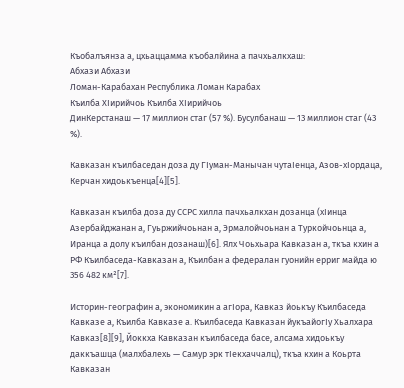Къобалъянза а, цхьаццамма къобалйина а пачхьалкхаш:
Абхази Абхази
Ломан-Карабахан Республика Ломан Карабах
Къилба ХӀирийчоь Къилба ХӀирийчоь
ДинКерстанаш — 17 миллион стаг (57 %). Бусулбанаш — 13 миллион стаг (43 %).

Кавказан къилбаседан доза ду ГӀуман-Манычан чутаӀенца, Азов-хӀордаца, Керчан хидоькъенца[4][5].

Кавказан къилба доза ду ССРС хилла пачхьалкхан дозанца (хӀинца Азербайджанан а, Гуьржийчоьнан а, Эрмалойчоьнан а Туркойчоьнца а, Иранца а долу къилбан дозанаш)[6]. Ялх Чоьхьара Кавказан а, ткъа кхин а РФ Къилбаседа-Кавказан а, Къилбан а федералан гуонийн ерриг майда ю 356 482 км²[7].

Историн-географин а, экономикин а агӀора, Кавказ йоькъу Къилбаседа Кавказе а, Къилба Кавказе а. Къилбаседа Кавказан йукъайогӀу Хьалхара Кавказ[8][9], Йоккха Кавказан къилбаседа басе, алсама хидоькъу даккъашца (малхбалехь — Самур эрк тӀекхаччалц), ткъа кхин а Коьрта Кавказан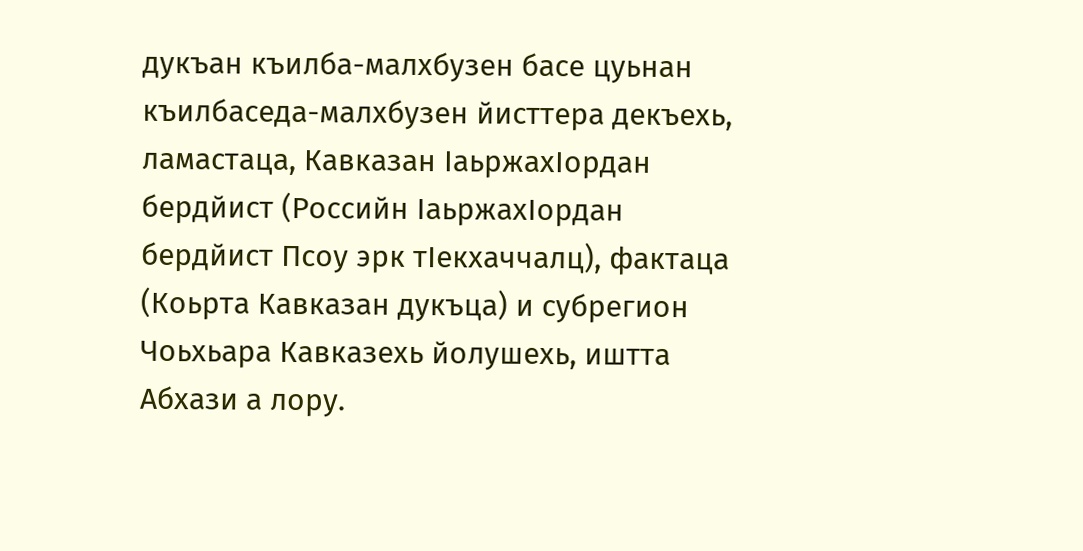дукъан къилба-малхбузен басе цуьнан къилбаседа-малхбузен йисттера декъехь, ламастаца, Кавказан ӀаьржахӀордан бердйист (Российн ӀаьржахӀордан бердйист Псоу эрк тӀекхаччалц), фактаца (Коьрта Кавказан дукъца) и субрегион Чоьхьара Кавказехь йолушехь, иштта Абхази а лору.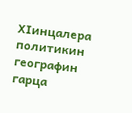ХӀинцалера политикин географин гарца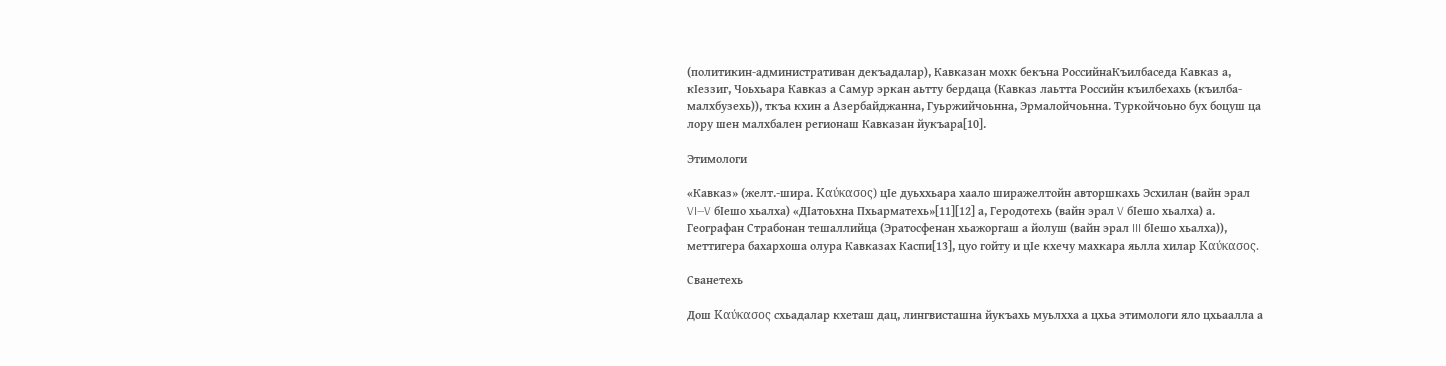(политикин-административан декъадалар), Кавказан мохк бекъна РоссийнаКъилбаседа Кавказ а, кӀеззиг, Чоьхьара Кавказ а Самур эркан аьтту бердаца (Кавказ лаьтта Российн къилбехахь (къилба-малхбузехь)), ткъа кхин а Азербайджанна, Гуьржийчоьнна, Эрмалойчоьнна. Туркойчоьно бух боцуш ца лору шен малхбален регионаш Кавказан йукъара[10].

Этимологи

«Кавказ» (желт.-шира. Καύκασος) цӀе дуьххьара хаало ширажелтойн авторшкахь Эсхилан (вайн эрал VI—V бӀешо хьалха) «ДӀатоьхна Пхьарматехь»[11][12] а, Геродотехь (вайн эрал V бӀешо хьалха) а. Географан Страбонан тешаллийца (Эратосфенан хьажоргаш а йолуш (вайн эрал III бӀешо хьалха)), меттигера бахархоша олура Кавказах Каспи[13], цуо гойту и цӀе кхечу махкара яьлла хилар Καύκασος.

Сванетехь

Дош Καύκασος схьадалар кхеташ дац, лингвисташна йукъахь муьлхха а цхьа этимологи яло цхьаалла а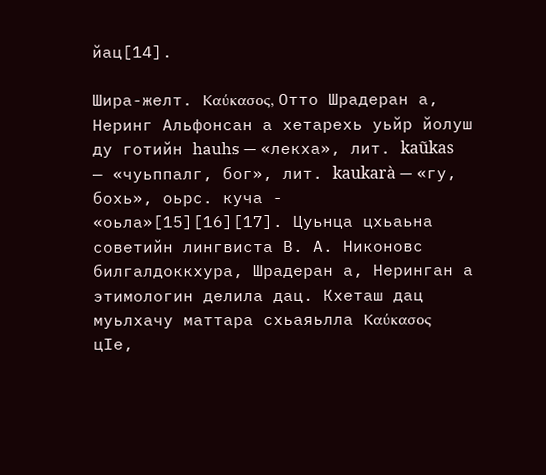йац[14].

Шира-желт. Καύκασος, Отто Шрадеран а, Неринг Альфонсан а хетарехь уьйр йолуш ду готийн hauhs — «лекха», лит. kaũkas — «чуьппалг, бог», лит. kaukarà — «гу, бохь», оьрс. куча - «оьла»[15][16][17]. Цуьнца цхьаьна советийн лингвиста В. А. Никоновс билгалдоккхура, Шрадеран а, Неринган а этимологин делила дац. Кхеташ дац муьлхачу маттара схьаяьлла Καύκασος цӀе,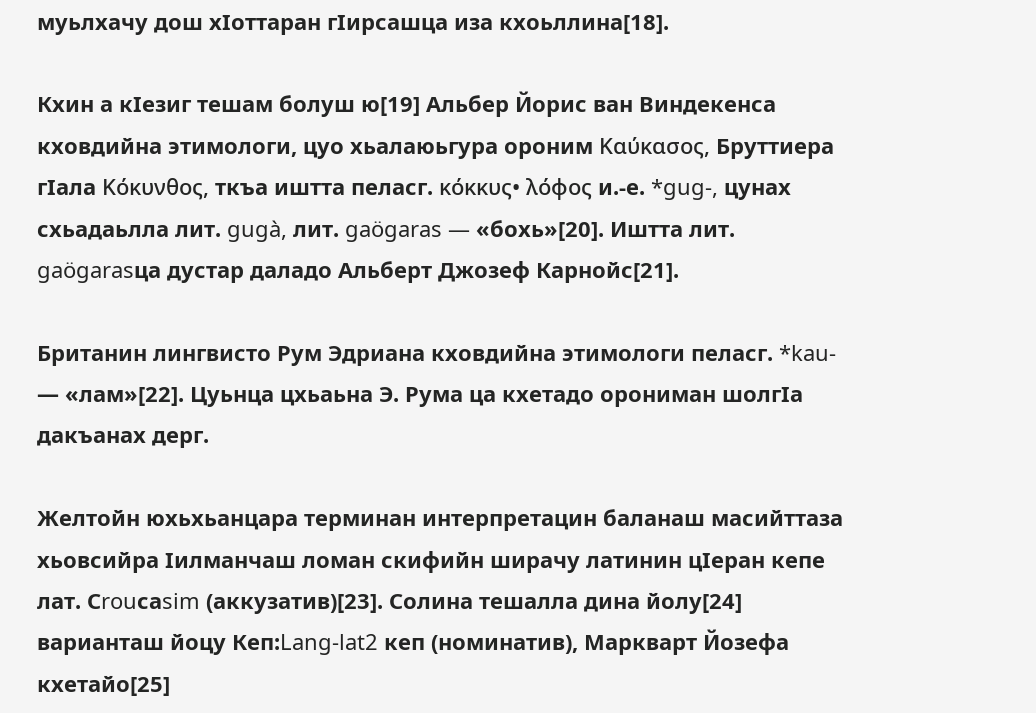муьлхачу дош хӀоттаран гӀирсашца иза кхоьллина[18].

Кхин а кӀезиг тешам болуш ю[19] Альбер Йорис ван Виндекенса кховдийна этимологи, цуо хьалаюьгура ороним Καύκασος, Бруттиера гӀала Κόκυνθος, ткъа иштта пеласг. κόκκυς• λόφος и.-е. *gug-, цунах схьадаьлла лит. gugà, лит. gaögaras — «бохь»[20]. Иштта лит. gaögarasца дустар даладо Альберт Джозеф Карнойс[21].

Британин лингвисто Рум Эдриана кховдийна этимологи пеласг. *kau- — «лам»[22]. Цуьнца цхьаьна Э. Рума ца кхетадо орониман шолгӀа дакъанах дерг.

Желтойн юхьхьанцара терминан интерпретацин баланаш масийттаза хьовсийра Ӏилманчаш ломан скифийн ширачу латинин цӀеран кепе лат. Сrouсаsim (аккузатив)[23]. Солина тешалла дина йолу[24] варианташ йоцу Кеп:Lang-lat2 кеп (номинатив), Маркварт Йозефа кхетайо[25]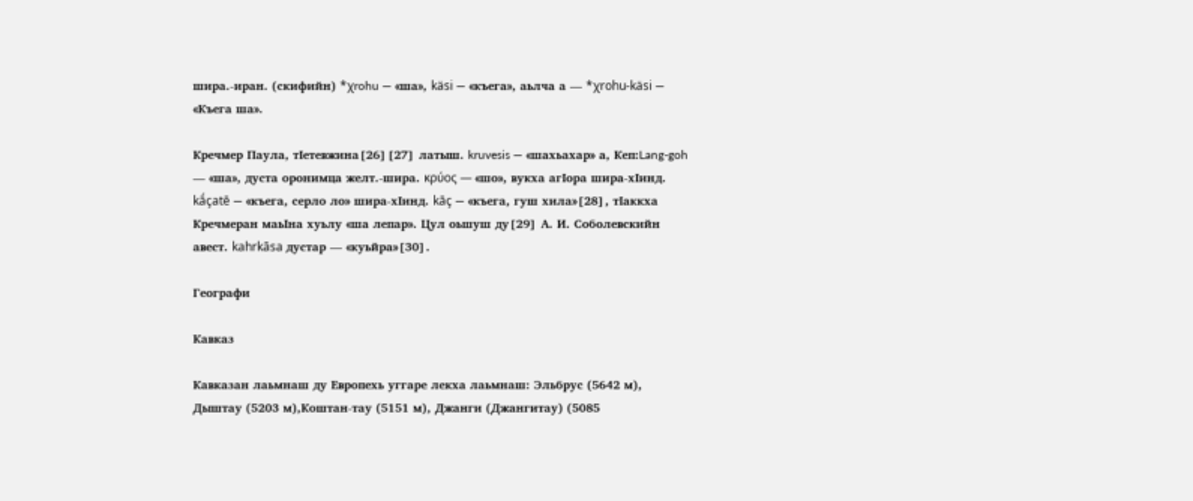шира.-иран. (скифийн) *χrohu — «ша», käsi — «къега», аьлча а — *χrohu-käsi — «Къега ша».

Кречмер Паула, тӀетевжина[26][27] латыш. kruvesis — «шахьахар» а, Кеп:Lang-goh — «ша», дуста оронимца желт.-шира. κρύος — «шо», вукха агӀора шира-хӀинд. kā́çatē — «къега, серло ло» шира-хӀинд. kāç — «къега, гуш хила»[28], тӀаккха Кречмеран маьӀна хуьлу «ша лепар». Цул оьшуш ду[29] А. И. Соболевскийн авест. kahrkāsa дустар — «куьйра»[30].

Географи

Кавказ

Кавказан лаьмнаш ду Европехь уггаре лекха лаьмнаш: Эльбрус (5642 м), Дыштау (5203 м),Коштан-тау (5151 м), Джанги (Джангитау) (5085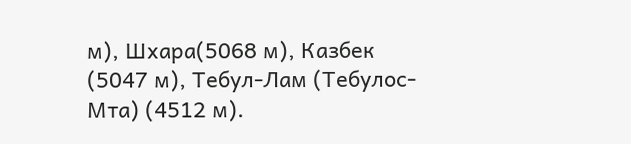м), Шхара(5068 м), Казбек (5047 м), Тебул-Лам (Тебулос-Мта) (4512 м).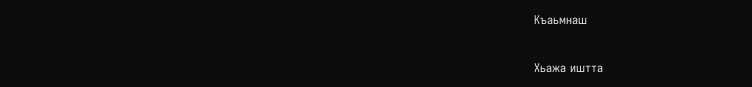Къаьмнаш

Хьажа иштта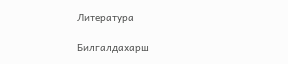Литература

Билгалдахарш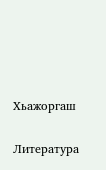Хьажоргаш

Литература